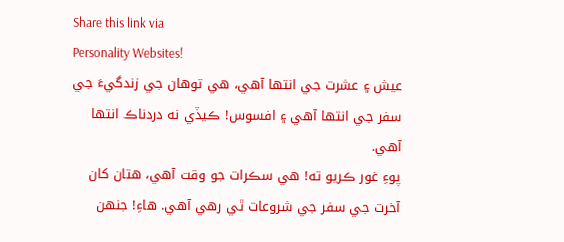Share this link via
Personality Websites!
عيش ۽ عشرت جي انتها آهي، هي توهان جي زندگيءَ جي سفر جي انتها آهي ۽ افسوس! ڪيڏي نه دردناڪ انتها آهي.
پوءِ غور ڪريو ته! هي سڪرات جو وقت آهي، هتان کان آخرت جي سفر جي شروعات ٿي رهي آهي. هاءِ! جنهن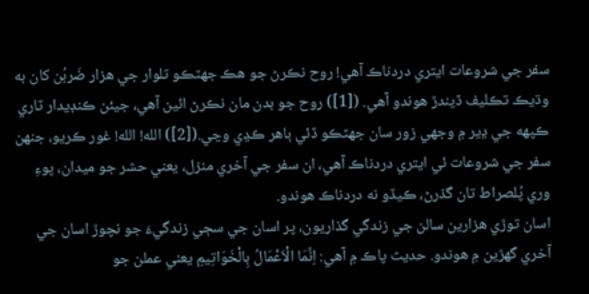سفر جي شروعات ايتري دردناڪ آهي! روح نڪرڻ جو هڪ جهٽڪو تلوار جي هزار ضَربُن کان به وڌيڪ تڪليف ڏيندڙ هوندو آهي. ([1]) روح جو بدن مان نڪرڻ ائين آهي، جيئن ڪنڊيدار ٽاري ڪپهه جي ڍير ۾ وجهي زور سان جهٽڪو ڏئي ٻاهر ڪڍي وڃي.([2]) الله! الله! غور ڪريو، جنهن سفر جي شروعات ئي ايتري دردناڪ آهي، ان سفر جي آخري منزل، يعني حشر جو ميدان، پوءِ وري پُلصراط تان گذرڻ، ڪيڏو نه دردناڪ هوندو.
اسان توڙي هزارين سالن جي زندگي گذاريون، پر اسان جي سڄي زندگيءَ جو نچوڙ اسان جي آخري گهڙين ۾ هوندو. حديث پاڪ ۾ آهي: اِنَّمَا الْاَعْمَالُ بِالْخَوَاتِيمِ يعني عملن جو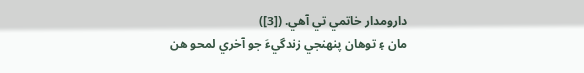دارومدار خاتمي تي آهي. ([3])
مان ۽ توهان پنهنجي زندگيءَ جو آخري لمحو هن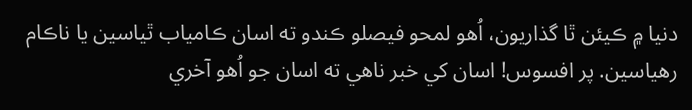دنيا ۾ ڪيئن ٿا گذاريون، اُهو لمحو فيصلو ڪندو ته اسان ڪامياب ٿياسين يا ناڪام رهياسين. پر افسوس! اسان کي خبر ناهي ته اسان جو اُهو آخري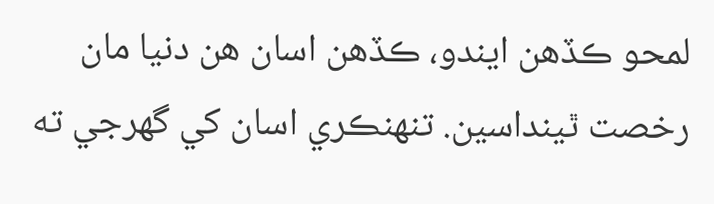لمحو ڪڏهن ايندو، ڪڏهن اسان هن دنيا مان رخصت ٿينداسين. تنهنڪري اسان کي گهرجي ته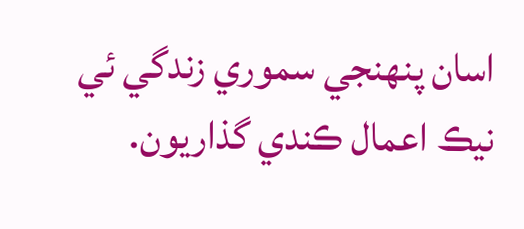اسان پنهنجي سموري زندگي ئي نيڪ اعمال ڪندي گذاريون.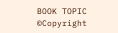BOOK TOPIC
©Copyright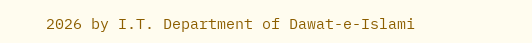2026 by I.T. Department of Dawat-e-Islami